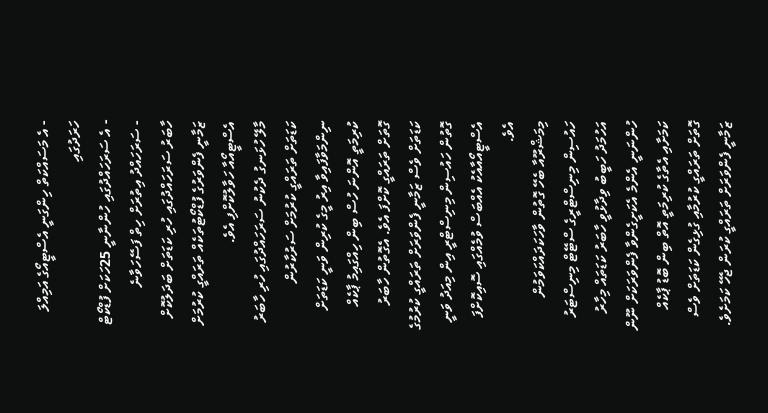- އެ މަސައްކަތް ހިންގަނީ އެސްޓީއޯގެ އަމިއްލަ ހަރަދުގައި
- އެ ސަރަހައްދުގައި ހުންނާނީ 25ހަކަށް ފުޑްކޯޓް
- ސަރަހައްދު އިތުރަށް ހިތް ފަސޭހަވާނެ
ހާބަރު ސަރަހައްދުގައި ހުރި ކަޑަތަށް ބަދަލުކޮށް ޒަމާނީ ފެންވަރުގެ ފުޑްކޯޓުތަކެއް ތަރައްގީ ކުރުމަށް އެސްޓީއޯއާ ހަވާލުކޮށްފި އެވެ.
މާލޭ ހުޅަނގު ދެކުނު ސަރަހައްދުގައި ހުރި ހާބަރު ކަޑަތަށް ތަރައްގީ ކުރުމަށް ސަރުކާރުން ނިންމަވާފައިވާ އިރު މީގެ ކުރިން ވަނީ ކަޑަތަށް ކުރިމަތީ އޮންނަ ހުސް ބިން ހިއްގައިމު ޕާކެއް ގޮތަށް ތަރައްގީ ކޮށްފަ އެވެ. އެގޮތުން ހާބަރު ކަޑަތަށް ވެސް ޒަމާނީ ފެންވަރަށް ތަރައްގީ ކުރުމުގެ ގޮތުން ހައުސިން މިނިސްޓްރީ އިން މިއަދު ވަނީ އެސްޓީއޯއާއެކު އެއްބަސް ވުމެއްގައި ސޮއިކޮށްފަ އެވެ.
މިމަޝްރޫއާ ބެހޭ ގޮތުން ވާހަކަދައްކަވަމުން ހައުސިން މިނިސްޓްރީގެ ސްޓޭޓް މިނިސްޓަރު އަހުމަދު ހަބީބު ވިދާޅުވީ ހާބަރު ކަޑަތައް މިހާރު ހުންނަނީ އެންމެ އެކަށީގެންވާ ފެންވަރަކަށް ނޫން ކަމަށާއި އެތާގެ ކުރިމަތީ އޮތް ބިން ބޮޑު ޕާކެއް ގޮތަށް ތަރައްގީ ކުރުމާއި ގުޅިގެން ކަޑަތަށް ވެސް ޒަމާނީ ފެންވަރަށް ތަރައްގީ ކުރަން ޖެހޭ ކަމަށެވެ.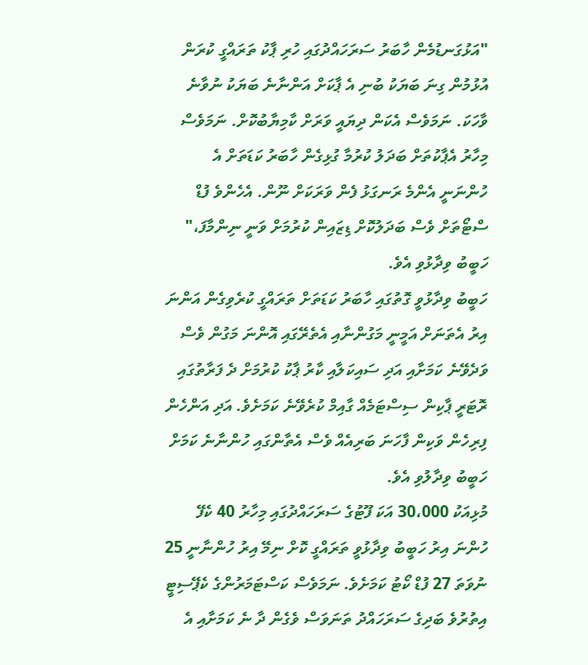"އަޅުގަނޑުމެން ހާބަރު ސަރަހައްދުގައި ހުރި ޕާކު ތަރައްގީ ކުރަން އުޅުމުން ގިނަ ބަޔަކު ބުނި އެ ޕާކަށް އަންނާނެ ބަޔަކު ނުވާނެ ވާހަކަ. ނަމަވެސް އެކަން ދިޔައީ ވަރަށް ކާމިޔާބުކޮށް. ނަމަވެސް މިހާރު އެޕާކުތަށް ބަދަލު ކުރުމާ ގުޅިގެން ހާބަރު ކަޑަތަށް އެ ހުންނަނީ އެންމެ ރަނގަޅު ފެން ވަރަކަށް ނޫން. އެހެންވެ ފުޑް ސްޓޯތަށް ވެސް ބަދަލުކޮށް ޑިޒައިން ކުރުމަށް ވަނީ ނިންމާފަ،" ހަބީބު ވިދާޅުވި އެވެ.
ހަބީބު ވިދާޅުވީ ގޮތުގައި ހާބަރު ކަޑަތަށް ތަރައްގީ ކުރެވިގެން އަންނަ އިރު އެތަނަށް އަމީނީ މަގުންނާއި އެތެރޭގައި އޮންނަ މަގުން ވެސް ވަދެވޭނެ ކަމަށާއި އަދި ސައިކަލާއި ކާރު ޕާކު ކުރުމަށް ދެ ފަރާތުގައި ރޮޓަރީ ޕާކިން ސިސްޓަމެއް ގާއިމް ކުރެވޭނެ ކަމަށެވެ. އަދި އަންހެން ފިރިހެން ވަކިން ފާހަނަ ބަރިއެއް ވެސް އެތާންގައި ހުންނާނެ ކަމަށް ހަބީބު ވިދާލުވި އެވެ.
މުޅިއަކު 30،000 އަކަ ފޫޓުގެ ސަރަހައްދުގައި މިހާރު 40 ކެފޭ ހުންނަ އިރު ހަބީބު ވިދާޅުވީ ތަރައްގީ ކޮށް ނިމޭ އިރު ހުންނާނީ 25 ނުވަތަ 27 ފުޑް ކޯޓު ކަމަށެވެ. ނަމަވެސް ކަސްޓަމަރުންގެ ކެޕޭސިޓީ އިތުރުވެ ބަދިގެ ސަރަހައްދު ތަނަވަސް ވެގެން ދާ ނެ ކަމަށާއި އެ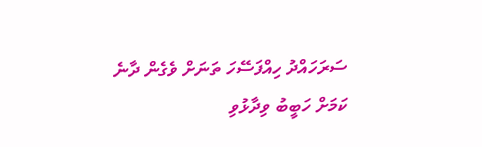ސަރަހައްދު ހިއްފަސޭހަ ތަނަށް ވެގެން ދާނެ ކަމަށް ހަބީބު ވިދާޅުވި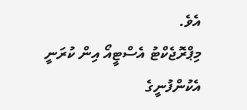އެވެ.
މިޕްރޮޖެކްޓު އެސްޓީއޯ އިން ކުރަނީ އެކުންފުނީގެ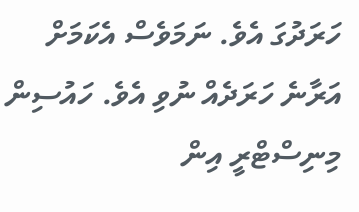ހަރަދުގަ އެވެ. ނަމަވެސް އެކަމަށް އަރާނެ ހަރަދެއް ނުވި އެވެ. ހައުސިން މިނިސްޓްރީ އިން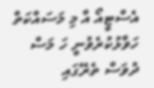އެސްޓީއޯ އާ މި މަސައްކަތް ހަވާޅުކުރެވުނީ ހަ މަސް ދުވަސް ތެރޭގައި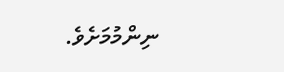ނިންމުމަށެވެ.